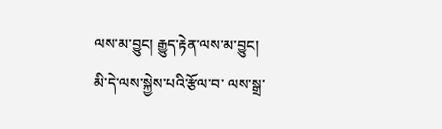ལས་མ་བྱུང། རྒྱུད་རྟེན་ལས་མ་བྱུང། མི་དེ་ལས་སྐྱེས་པའི་རྩོལ་བ་ ལས་སྒྲ་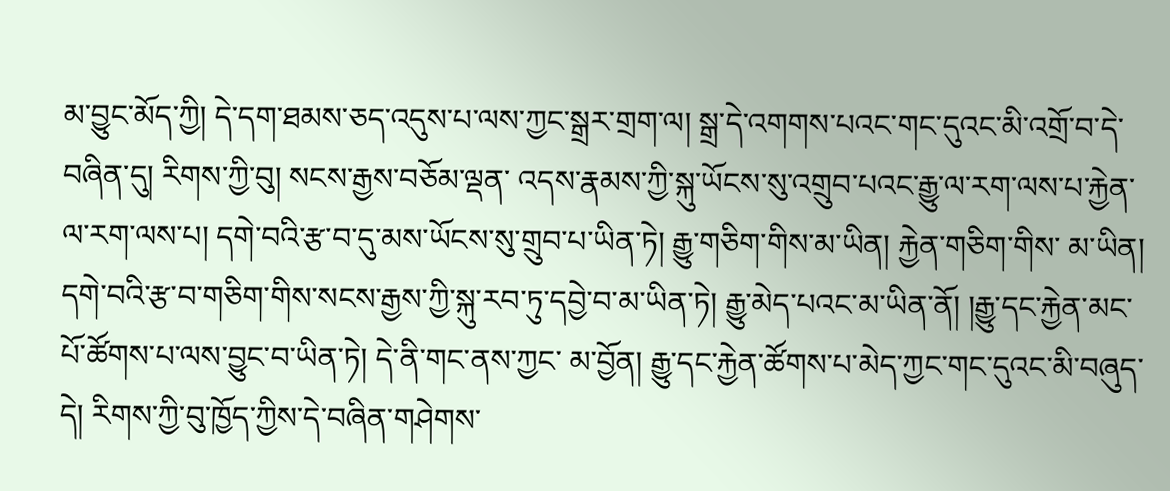མ་བྱུང་མོད་ཀྱི། དེ་དག་ཐམས་ཅད་འདུས་པ་ལས་ཀྱང་སྒྲར་གྲག་ལ། སྒྲ་དེ་འགགས་པའང་གང་དུའང་མི་འགྲོ་བ་དེ་བཞིན་དུ། རིགས་ཀྱི་བུ། སངས་རྒྱས་བཅོམ་ལྡན་ འདས་རྣམས་ཀྱི་སྐུ་ཡོངས་སུ་འགྲུབ་པའང་རྒྱུ་ལ་རག་ལས་པ་རྐྱེན་ལ་རག་ལས་པ། དགེ་བའི་རྩ་བ་དུ་མས་ཡོངས་སུ་གྲུབ་པ་ཡིན་ཏེ། རྒྱུ་གཅིག་གིས་མ་ཡིན། རྐྱེན་གཅིག་གིས་ མ་ཡིན། དགེ་བའི་རྩ་བ་གཅིག་གིས་སངས་རྒྱས་ཀྱི་སྐུ་རབ་ཏུ་དབྱེ་བ་མ་ཡིན་ཏེ། རྒྱུ་མེད་པའང་མ་ཡིན་ནོ། །རྒྱུ་དང་རྐྱེན་མང་པོ་ཚོགས་པ་ལས་བྱུང་བ་ཡིན་ཏེ། དེ་ནི་གང་ནས་ཀྱང་ མ་བྱོན། རྒྱུ་དང་རྐྱེན་ཚོགས་པ་མེད་ཀྱང་གང་དུའང་མི་བཞུད་དེ། རིགས་ཀྱི་བུ་ཁྱོད་ཀྱིས་དེ་བཞིན་གཤེགས་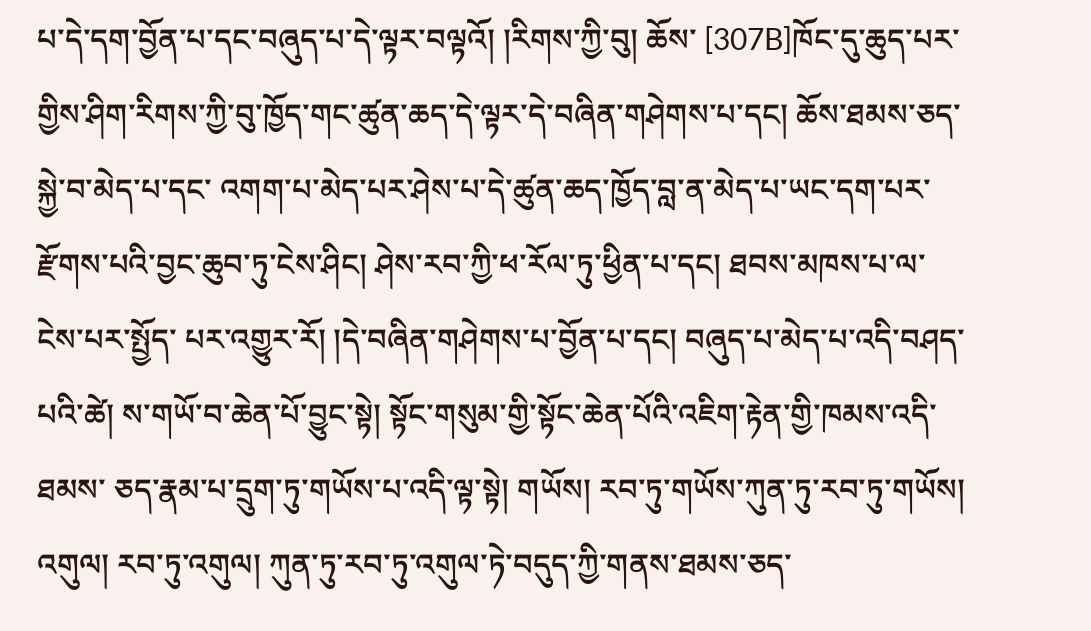པ་དེ་དག་བྱོན་པ་དང་བཞུད་པ་དེ་ལྟར་བལྟའོ། །རིགས་ཀྱི་བུ། ཆོས་ [307B]ཁོང་དུ་ཆུད་པར་གྱིས་ཤིག་རིགས་ཀྱི་བུ་ཁྱོད་གང་ཚུན་ཆད་དེ་ལྟར་དེ་བཞིན་གཤེགས་པ་དང། ཆོས་ཐམས་ཅད་སྐྱེ་བ་མེད་པ་དང་ འགག་པ་མེད་པར་ཤེས་པ་དེ་ཚུན་ཆད་ཁྱོད་བླ་ན་མེད་པ་ཡང་དག་པར་རྫོགས་པའི་བྱང་ཆུབ་ཏུ་ངེས་ཤིང། ཤེས་རབ་ཀྱི་ཕ་རོལ་ཏུ་ཕྱིན་པ་དང། ཐབས་མཁས་པ་ལ་ངེས་པར་སྤྱོད་ པར་འགྱུར་རོ། །དེ་བཞིན་གཤེགས་པ་བྱོན་པ་དང། བཞུད་པ་མེད་པ་འདི་བཤད་པའི་ཚེ། ས་གཡོ་བ་ཆེན་པོ་བྱུང་སྟེ། སྟོང་གསུམ་གྱི་སྟོང་ཆེན་པོའི་འཇིག་རྟེན་གྱི་ཁམས་འདི་ཐམས་ ཅད་རྣམ་པ་དྲུག་ཏུ་གཡོས་པ་འདི་ལྟ་སྟེ། གཡོས། རབ་ཏུ་གཡོས་ཀུན་ཏུ་རབ་ཏུ་གཡོས། འགུལ། རབ་ཏུ་འགུལ། ཀུན་ཏུ་རབ་ཏུ་འགུལ་ཏེ་བདུད་ཀྱི་གནས་ཐམས་ཅད་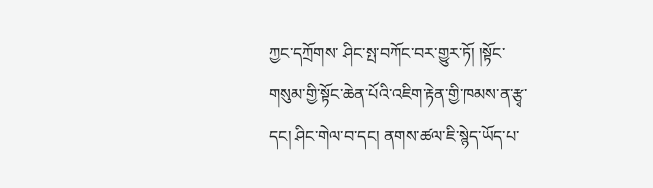ཀྱང་དཀྲོགས་ ཤིང་སྤ་བཀོང་བར་གྱུར་ཏོ། །སྟོང་གསུམ་གྱི་སྟོང་ཆེན་པོའི་འཇིག་རྟེན་གྱི་ཁམས་ན་རྩྭ་དང། ཤིང་གེལ་བ་དང། ནགས་ཚལ་ཇི་སྙེད་ཡོད་པ་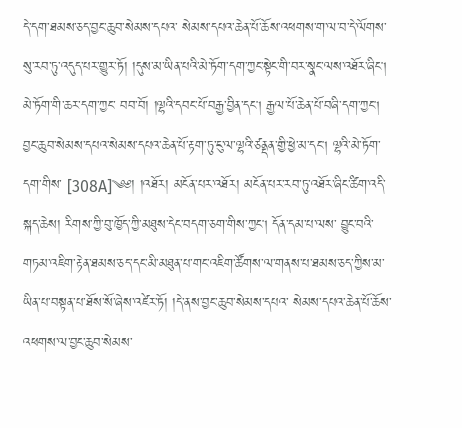དེ་དག་ཐམས་ཅད་བྱང་ཆུབ་སེམས་དཔའ་ སེམས་དཔའ་ཆེན་པོ་ཆོས་འཕགས་ག་ལ་བ་དེ་ལོགས་སུ་རབ་ཏུ་འདུད་པར་གྱུར་ཏོ། །དུས་མ་ཡིན་པའི་མེ་ཏོག་དག་ཀྱང་སྟེང་གི་བར་སྣང་ལས་འཐོར་ཞིང། མེ་ཏོག་གི་ཆར་དག་ཀྱང་ བབ་བོ། །ལྷའི་དབང་པོ་བརྒྱ་བྱིན་དང། རྒྱལ་པོ་ཆེན་པོ་བཞི་དག་ཀྱང། བྱང་ཆུབ་སེམས་དཔའ་སེམས་དཔའ་ཆེན་པོ་རྟག་ཏུ་ངུ་ལ་ལྷའི་ཙནྡན་གྱི་ཕྱེ་མ་དང། ལྷའི་མེ་ཏོག་དག་གིས་ [308A]༄༅། །འཐོར། མངོན་པར་འཐོར། མངོན་པར་རབ་ཏུ་འཐོར་ཞིང་ཚིག་འདི་སྐད་ཆེས། རིགས་ཀྱི་བུ་ཁྱོད་ཀྱི་མཐུས་དེང་བདག་ཅག་གིས་ཀྱང། དོན་དམ་པ་ལས་ བྱུང་བའི་གཏམ་འཇིག་རྟེན་ཐམས་ཅད་དང་མི་མཐུན་པ་གང་འཇིག་ཚོགས་ལ་གནས་པ་ཐམས་ཅད་ཀྱིས་མ་ཡིན་པ་བསྟན་པ་ཐོས་སོ་ཞེས་འཛེར་ཏོ། །དེ་ནས་བྱང་ཆུབ་སེམས་དཔའ་ སེམས་དཔའ་ཆེན་པོ་ཆོས་འཕགས་ལ་བྱང་ཆུབ་སེམས་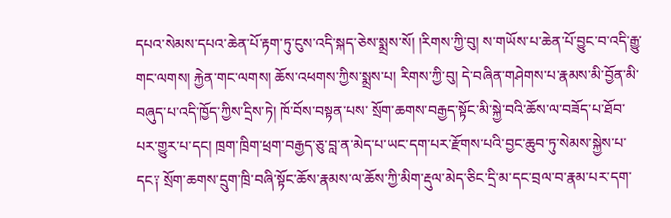དཔའ་སེམས་དཔའ་ཆེན་པོ་རྟག་ཏུ་ངུས་འདི་སྐད་ཅེས་སྨྲས་སོ། །རིགས་ཀྱི་བུ། ས་གཡོས་པ་ཆེན་པོ་བྱུང་བ་འདི་རྒྱུ་ གང་ལགས། རྐྱེན་གང་ལགས། ཆོས་འཕགས་ཀྱིས་སྨྲས་པ། རིགས་ཀྱི་བུ། དེ་བཞིན་གཤེགས་པ་རྣམས་མི་བྱོན་མི་བཞུད་པ་འདི་ཁྱོད་ཀྱིས་དྲིས་ཏེ། ཁོ་བོས་བསྟན་པས་ སྲོག་ཆགས་བརྒྱད་སྟོང་མི་སྐྱེ་བའི་ཆོས་ལ་བཟོད་པ་ཐོབ་པར་གྱུར་པ་དང། ཁྲག་ཁྲིག་ཕྲག་བརྒྱད་ཅུ་བླ་ན་མེད་པ་ཡང་དག་པར་རྫོགས་པའི་བྱང་ཆུབ་ཏུ་སེམས་སྐྱེས་པ་ དང༑ སྲོག་ཆགས་དྲུག་ཁྲི་བཞི་སྟོང་ཆོས་རྣམས་ལ་ཆོས་ཀྱི་མིག་རྡུལ་མེད་ཅིང་དྲི་མ་དང་བྲལ་བ་རྣམ་པར་དག་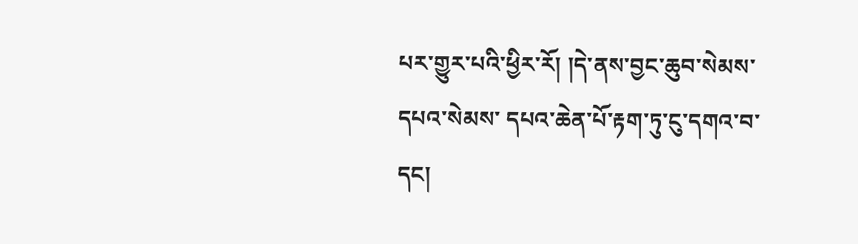པར་གྱུར་པའི་ཕྱིར་རོ། །དེ་ནས་བྱང་ཆུབ་སེམས་དཔའ་སེམས་ དཔའ་ཆེན་པོ་རྟག་ཏུ་ངུ་དགའ་བ་དང།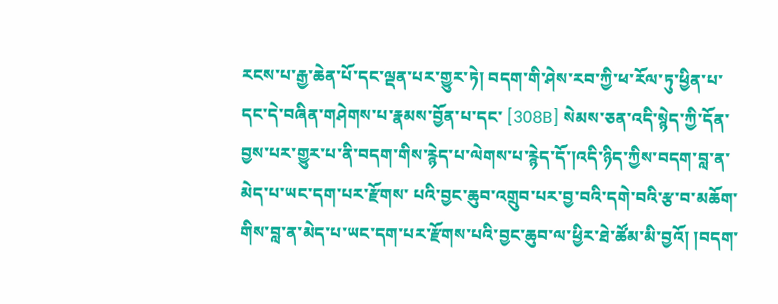རངས་པ་རྒྱ་ཆེན་པོ་དང་ལྡན་པར་གྱུར་ཏེ། བདག་གི་ཤེས་རབ་ཀྱི་ཕ་རོལ་ཏུ་ཕྱིན་པ་དང་དེ་བཞིན་གཤེགས་པ་རྣམས་བྱོན་པ་དང་ [308B] སེམས་ཅན་འདི་སྙེད་ཀྱི་དོན་བྱས་པར་གྱུར་པ་ནི་བདག་གིས་རྙེད་པ་ལེགས་པ་རྙེད་དོ་།འདི་ཉིད་ཀྱིས་བདག་བླ་ན་མེད་པ་ཡང་དག་པར་རྫོགས་ པའི་བྱང་ཆུབ་འགྲུབ་པར་བྱ་བའི་དགེ་བའི་རྩ་བ་མཆོག་གིས་བླ་ན་མེད་པ་ཡང་དག་པར་རྫོགས་པའི་བྱང་ཆུབ་ལ་ཕྱིར་ཐེ་ཚོམ་མི་བྱའོ། །བདག་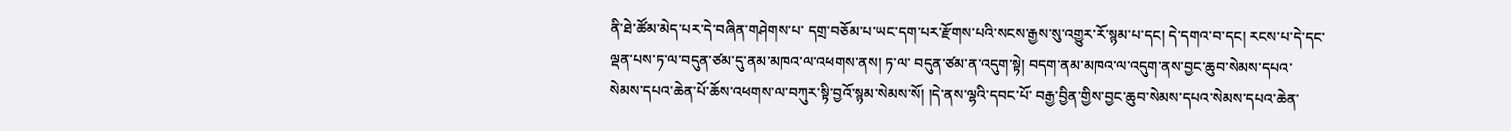ནི་ཐེ་ཚོམ་མེད་པར་དེ་བཞིན་གཤེགས་པ་ དགྲ་བཅོམ་པ་ཡང་དག་པར་རྫོགས་པའི་སངས་རྒྱས་སུ་འགྱུར་རོ་སྙམ་པ་དང། དེ་དགའ་བ་དང། རངས་པ་དེ་དང་ལྡན་པས་ཏ་ལ་བདུན་ཙམ་དུ་ནམ་མཁའ་ལ་འཕགས་ནས། ཏ་ལ་ བདུན་ཙམ་ན་འདུག་སྟེ། བདག་ནམ་མཁའ་ལ་འདུག་ནས་བྱང་ཆུབ་སེམས་དཔའ་སེམས་དཔའ་ཆེན་པོ་ཆོས་འཕགས་ལ་བཀུར་སྟི་བྱའོ་སྙམ་སེམས་སོ། །དེ་ནས་ལྷའི་དབང་པོ་ བརྒྱ་བྱིན་གྱིས་བྱང་ཆུབ་སེམས་དཔའ་སེམས་དཔའ་ཆེན་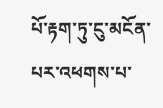པོ་རྟག་ཏུ་ངུ་མངོན་པར་འཕགས་པ་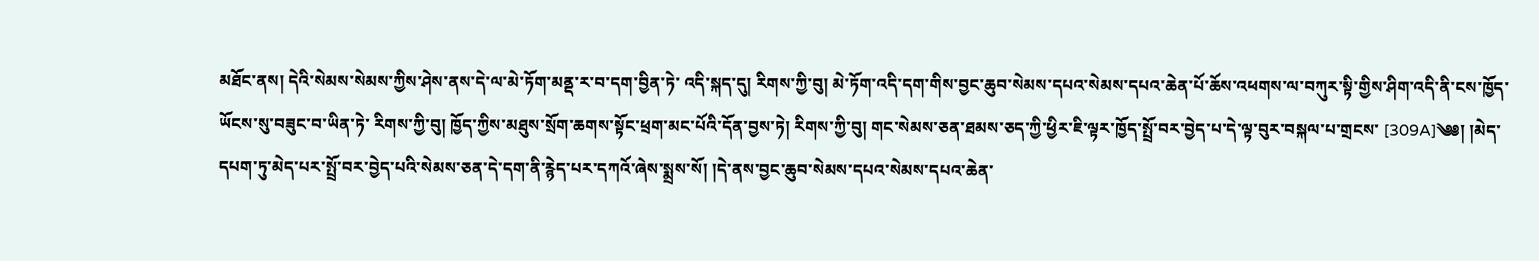མཐོང་ནས། དེའི་སེམས་སེམས་ཀྱིས་ཤེས་ནས་དེ་ལ་མེ་ཏོག་མནྡ་ར་བ་དག་བྱིན་ཏེ་ འདི་སྐད་དུ། རིགས་ཀྱི་བུ། མེ་ཏོག་འདི་དག་གིས་བྱང་ཆུབ་སེམས་དཔའ་སེམས་དཔའ་ཆེན་པོ་ཆོས་འཕགས་ལ་བཀུར་སྟི་གྱིས་ཤིག་འདི་ནི་ངས་ཁྱོད་ཡོངས་སུ་བཟུང་བ་ཡིན་ཏེ་ རིགས་ཀྱི་བུ། ཁྱོད་ཀྱིས་མཐུས་སྲོག་ཆགས་སྟོང་ཕྲག་མང་པོའི་དོན་བྱས་ཏེ། རིགས་ཀྱི་བུ། གང་སེམས་ཅན་ཐམས་ཅད་ཀྱི་ཕྱིར་ཇི་ལྟར་ཁྱོད་སྤྲོ་བར་བྱེད་པ་དེ་ལྟ་བུར་བསྐལ་པ་གྲངས་ [309A]༄༅། །མེད་དཔག་ཏུ་མེད་པར་སྤྲོ་བར་བྱེད་པའི་སེམས་ཅན་དེ་དག་ནི་རྙེད་པར་དཀའོ་ཞེས་སྨྲས་སོ། །དེ་ནས་བྱང་ཆུབ་སེམས་དཔའ་སེམས་དཔའ་ཆེན་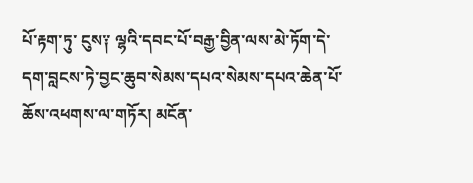པོ་རྟག་ཏུ་ ངུས༑ ལྷའི་དབང་པོ་བརྒྱ་བྱིན་ལས་མེ་ཏོག་དེ་དག་བླངས་ཏེ་བྱང་ཆུབ་སེམས་དཔའ་སེམས་དཔའ་ཆེན་པོ་ཆོས་འཕགས་ལ་གཏོར། མངོན་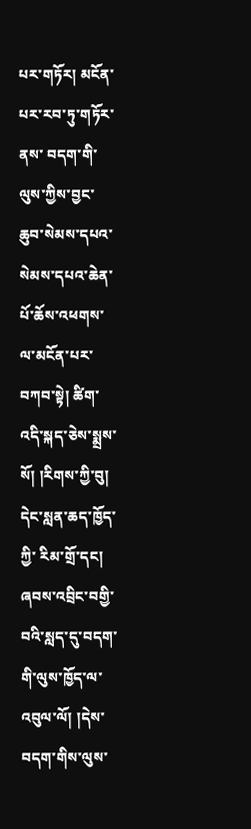པར་གཏོར། མངོན་པར་རབ་ཏུ་གཏོར་ནས་ བདག་གི་ལུས་ཀྱིས་བྱང་ཆུབ་སེམས་དཔའ་སེམས་དཔའ་ཆེན་པོ་ཆོས་འཕགས་ལ་མངོན་པར་བཀབ་སྟེ། ཚིག་འདི་སྐད་ཅེས་སྨྲས་སོ། །རིགས་ཀྱི་བུ། དེང་སླན་ཆད་ཁྱོད་ཀྱི་ རིམ་གྲོ་དང། ཞབས་འབྲིང་བགྱི་བའི་སླད་དུ་བདག་གི་ལུས་ཁྱོད་ལ་འབུལ་ལོ། །དེས་བདག་གིས་ལུས་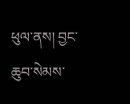ཕུལ་ནས། བྱང་ཆུབ་སེམས་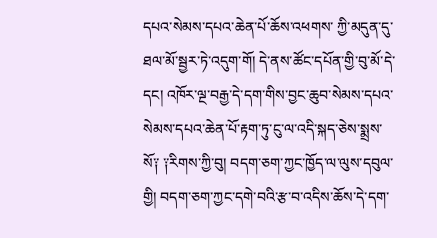དཔའ་སེམས་དཔའ་ཆེན་པོ་ཆོས་འཕགས་ ཀྱི་མདུན་དུ་ཐལ་མོ་སྦྱར་ཏེ་འདུག་གོ། དེ་ནས་ཚོང་དཔོན་གྱི་བུ་མོ་དེ་དང། འཁོར་ལྔ་བརྒྱ་དེ་དག་གིས་བྱང་ཆུབ་སེམས་དཔའ་སེམས་དཔའ་ཆེན་པོ་རྟག་ཏུ་ངུ་ལ་འདི་སྐད་ཅེས་སྨྲས་ སོ༑ ༑རིགས་ཀྱི་བུ། བདག་ཅག་ཀྱང་ཁྱོད་ལ་ལུས་དབུལ་གྱི། བདག་ཅག་ཀྱང་དགེ་བའི་རྩ་བ་འདིས་ཆོས་དེ་དག་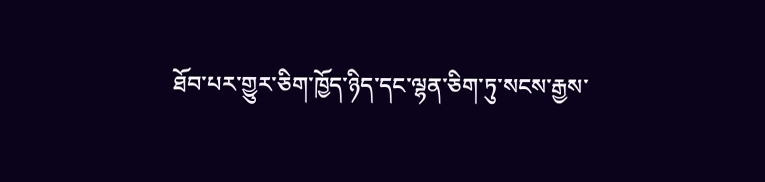ཐོབ་པར་གྱུར་ཅིག་ཁྱོད་ཉིད་དང་ལྷན་ཅིག་ཏུ་སངས་རྒྱས་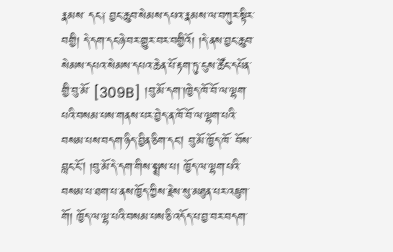རྣམས་ དང༑ བྱང་ཆུབ་སེམས་དཔའ་རྣམས་ལ་བཀུར་སྟིར་བགྱི། དེ་དག་དང་ཉེ་བར་གྱུར་བར་བགྱིའོ། །དེ་ནས་བྱང་ཆུབ་སེམས་དཔའ་སེམས་དཔའ་ཆེན་པོ་རྟག་ཏུ་ངུས་ཚོང་དཔོན་གྱི་བུ་མོ་ [309B] །བུ་མོ་དག་།ཁྱེད་ཁོ་བོ་ལ་ལྷག་པའི་བསམ་པས་གནས་པར་བྱེད་ན་ཁོ་བོ་ལ་ལྷག་པའི་བསམ་པས་བདག་ཉིད་བྱིན་ཅིག་དང། བུ་མོ་ཁྱོད་ཁོ་ བོས་བླང་ངོ། །བུ་མོ་དེ་དག་གིས་སྨྲས་པ། ཁྱོད་ལ་ལྷག་པའི་བསམ་པ་ཐག་པ་ནས་ཁྱོད་ཀྱིས་རྗེས་སུ་མཐུན་པར་འཇུག་གོ། ཁྱོད་ལ་ལྷ་པའི་བསམ་པས་ཅི་འདོད་པ་བྱ་བར་བདག་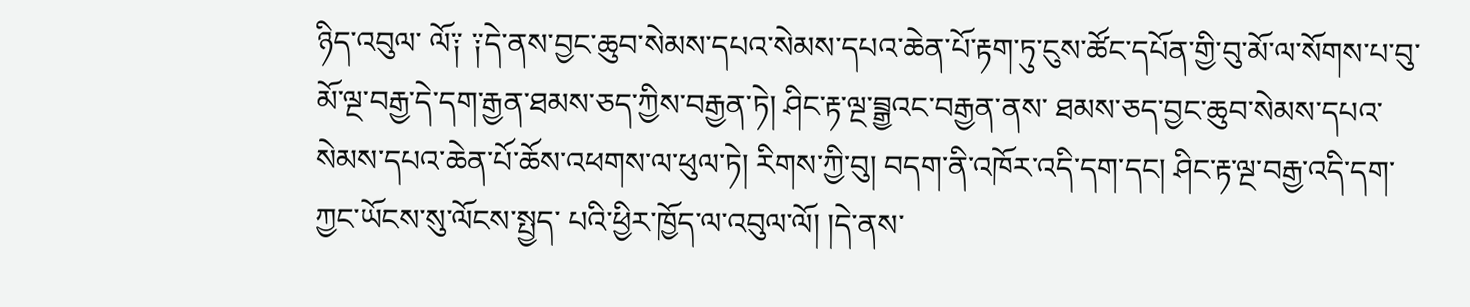ཉིད་འབུལ་ ལོ༑ ༑དེ་ནས་བྱང་ཆུབ་སེམས་དཔའ་སེམས་དཔའ་ཆེན་པོ་རྟག་ཏུ་ངུས་ཚོང་དཔོན་གྱི་བུ་མོ་ལ་སོགས་པ་བུ་མོ་ལྔ་བརྒྱ་དེ་དག་རྒྱན་ཐམས་ཅད་ཀྱིས་བརྒྱན་ཏེ། ཤིང་རྟ་ལྔ་བྲྒྱའང་བརྒྱན་ནས་ ཐམས་ཅད་བྱང་ཆུབ་སེམས་དཔའ་སེམས་དཔའ་ཆེན་པོ་ཆོས་འཕགས་ལ་ཕུལ་ཏེ། རིགས་ཀྱི་བུ། བདག་ནི་འཁོར་འདི་དག་དང། ཤིང་རྟ་ལྔ་བརྒྱ་འདི་དག་ཀྱང་ཡོངས་སུ་ལོངས་སྤྱད་ པའི་ཕྱིར་ཁྱོད་ལ་འབུལ་ལོ། །དེ་ནས་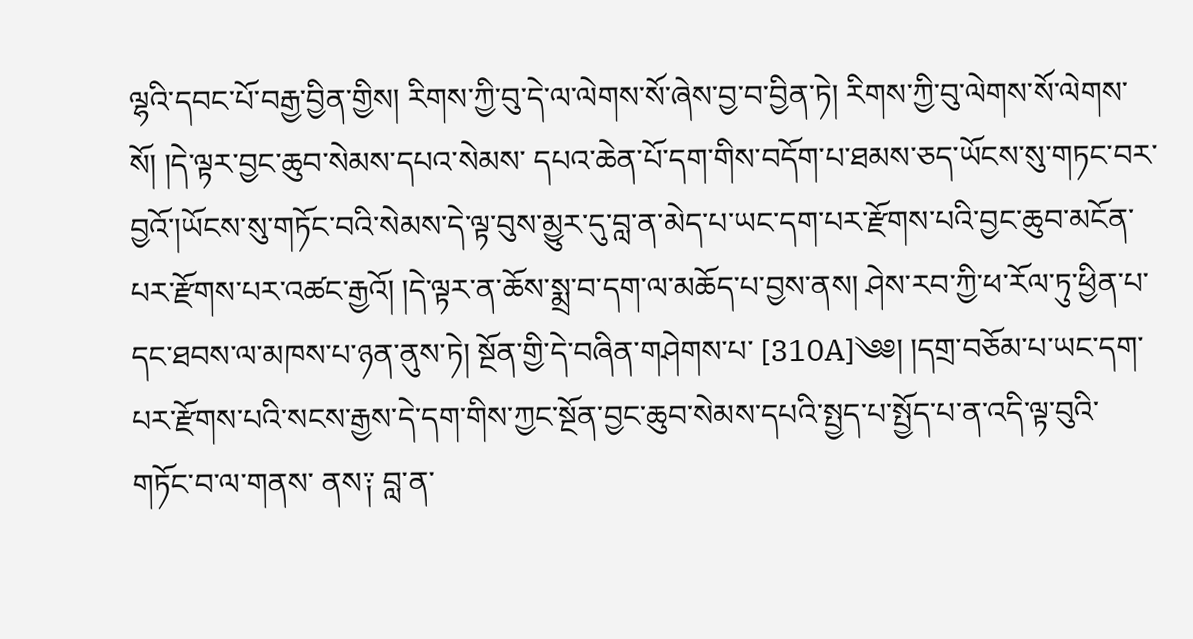ལྷའི་དབང་པོ་བརྒྱ་བྱིན་གྱིས། རིགས་ཀྱི་བུ་དེ་ལ་ལེགས་སོ་ཞེས་བྱ་བ་བྱིན་ཏེ། རིགས་ཀྱི་བུ་ལེགས་སོ་ལེགས་སོ། །དེ་ལྟར་བྱང་ཆུབ་སེམས་དཔའ་སེམས་ དཔའ་ཆེན་པོ་དག་གིས་བདོག་པ་ཐམས་ཅད་ཡོངས་སུ་གཏང་བར་བྱའོ་།ཡོངས་སུ་གཏོང་བའི་སེམས་དེ་ལྟ་བུས་མྱུར་དུ་བླ་ན་མེད་པ་ཡང་དག་པར་རྫོགས་པའི་བྱང་ཆུབ་མངོན་ པར་རྫོགས་པར་འཚང་རྒྱའོ། །དེ་ལྟར་ན་ཆོས་སྨྲ་བ་དག་ལ་མཆོད་པ་བྱས་ནས། ཤེས་རབ་ཀྱི་ཕ་རོལ་ཏུ་ཕྱིན་པ་དང་ཐབས་ལ་མཁས་པ་ཉན་ནུས་ཏེ། སྔོན་གྱི་དེ་བཞིན་གཤེགས་པ་ [310A]༄༅། །དགྲ་བཅོམ་པ་ཡང་དག་པར་རྫོགས་པའི་སངས་རྒྱས་དེ་དག་གིས་ཀྱང་སྔོན་བྱང་ཆུབ་སེམས་དཔའི་སྤྱད་པ་སྤྱོད་པ་ན་འདི་ལྟ་བུའི་གཏོང་བ་ལ་གནས་ ནས༑ བླ་ན་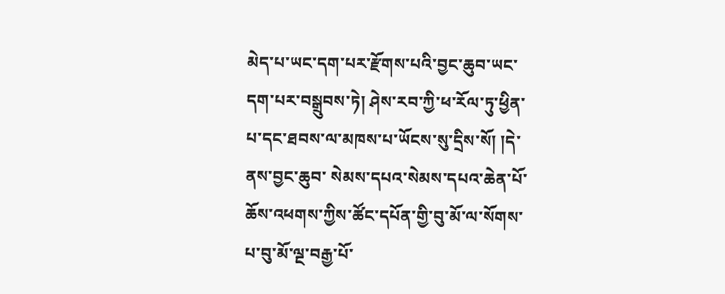མེད་པ་ཡང་དག་པར་རྫོགས་པའི་བྱང་ཆུབ་ཡང་དག་པར་བསྒྲུབས་ཏེ། ཤེས་རབ་ཀྱི་ཕ་རོལ་ཏུ་ཕྱིན་པ་དང་ཐབས་ལ་མཁས་པ་ཡོངས་སུ་དྲིས་སོ། །དེ་ནས་བྱང་ཆུབ་ སེམས་དཔའ་སེམས་དཔའ་ཆེན་པོ་ཆོས་འཕགས་ཀྱིས་ཚོང་དཔོན་གྱི་བུ་མོ་ལ་སོགས་པ་བུ་མོ་ལྔ་བརྒྱ་པོ་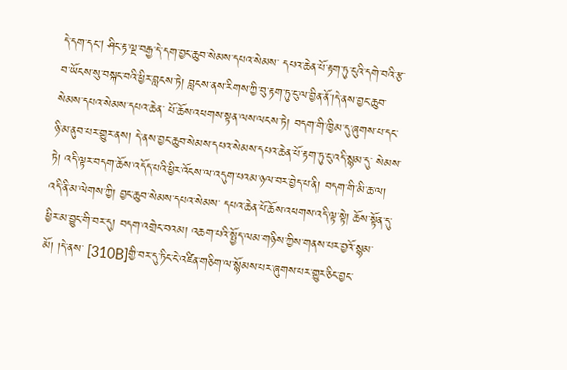དེ་དག་དང། ཤིང་རྟ་ལྔ་བརྒྱ་དེ་དག་བྱང་ཆུབ་སེམས་དཔའ་སེམས་ དཔའ་ཆེན་པོ་རྟག་ཏུ་ངུའི་དགེ་བའི་རྩ་བ་ཡོངས་སུ་བསྐང་བའི་ཕྱིར་བླངས་ཏེ། བླངས་ནས་རིགས་ཀྱི་བུ་རྟག་ཏུ་ངུ་ལ་བྱིན་ནོ་།དེ་ནས་བྱང་ཆུབ་སེམས་དཔའ་སེམས་དཔའ་ཆེན་ པོ་ཆོས་འཕགས་སྟན་ལས་ལངས་ཏེ། བདག་གི་ཁྱིམ་དུ་ཞུགས་པ་དང་ཉི་མ་ནུབ་པར་གྱུར་ནས། དེ་ནས་བྱང་ཆུབ་སེམས་དཔའ་སེམས་དཔའ་ཆེན་པོ་རྟག་ཏུ་ངུ་འདི་སྙམ་དུ་ སེམས་ཏེ། འདི་ལྟར་བདག་ཆོས་འདོད་པའི་ཕྱིར་འོངས་ལ་འདུག་པའམ་ཉལ་བར་བྱེད་པ་ནི། བདག་གི་མི་ཆ་ལ། འདི་ནི་མ་ལེགས་ཀྱི། བྱང་ཆུབ་སེམས་དཔའ་སེམས་ དཔའ་ཆེན་པོ་ཆོས་འཕགས་འདི་ལྟ་སྟེ། ཆོས་སྟོན་དུ་ཕྱིར་མ་བྱུང་གི་བར་དུ། བདག་འགྲེང་བའམ། འཆག་པའི་སྤྱོད་ལམ་གཉིས་ཀྱིས་གནས་པར་བྱའོ་སྙམ་མོ། །དེ་ནས་ [310B]གྱི་བར་དུ་ཏིང་ངེ་འཛིན་གཅིག་ལ་སྙོམས་པར་ཞུགས་པར་གྱུར་ཅིང་བྱང་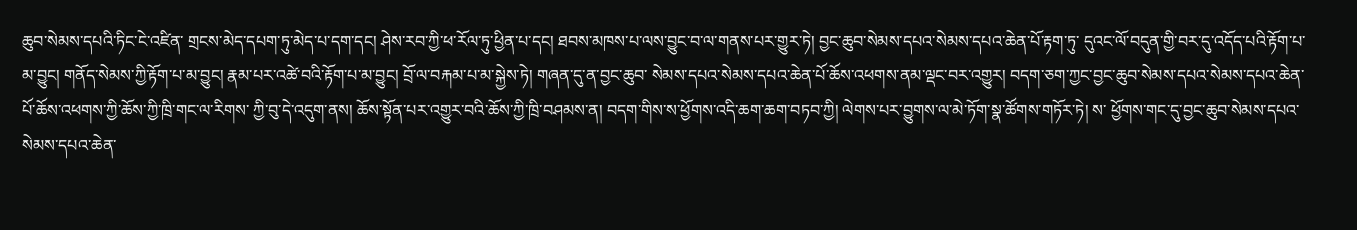ཆུབ་སེམས་དཔའི་ཏིང་ངེ་འཛིན་ གྲངས་མེད་དཔག་ཏུ་མེད་པ་དག་དང། ཤེས་རབ་ཀྱི་ཕ་རོལ་ཏུ་ཕྱིན་པ་དང། ཐབས་མཁས་པ་ལས་བྱུང་བ་ལ་གནས་པར་གྱུར་ཏེ། བྱང་ཆུབ་སེམས་དཔའ་སེམས་དཔའ་ཆེན་པོ་རྟག་ཏུ་ དུའང་ལོ་བདུན་གྱི་བར་དུ་འདོད་པའི་རྟོག་པ་མ་བྱུང། གནོད་སེམས་ཀྱི་རྟོག་པ་མ་བྱུང། རྣམ་པར་འཚེ་བའི་རྟོག་པ་མ་བྱུང། བྲོ་ལ་བརྐམ་པ་མ་སྐྱེས་ཏེ། གཞན་དུ་ན་བྱང་ཆུབ་ སེམས་དཔའ་སེམས་དཔའ་ཆེན་པོ་ཆོས་འཕགས་ནམ་ལྡང་བར་འགྱུར། བདག་ཅག་ཀྱང་བྱང་ཆུབ་སེམས་དཔའ་སེམས་དཔའ་ཆེན་པོ་ཆོས་འཕགས་ཀྱི་ཆོས་ཀྱི་ཁྲི་གང་ལ་རིགས་ ཀྱི་བུ་དེ་འདུག་ནས། ཆོས་སྟོན་པར་འགྱུར་བའི་ཆོས་ཀྱི་ཁྲི་བཤམས་ན། བདག་གིས་ས་ཕྱོགས་འདི་ཆག་ཆག་བཏབ་ཀྱི། ལེགས་པར་བྱུགས་ལ་མེ་ཏོག་སྣ་ཚོགས་གཏོར་ཏེ། ས་ ཕྱོགས་གང་དུ་བྱང་ཆུབ་སེམས་དཔའ་སེམས་དཔའ་ཆེན་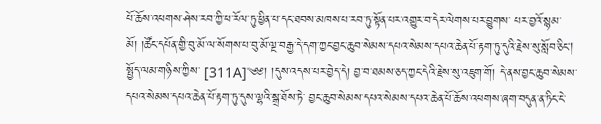པོ་ཆོས་འཕགས་ཤེས་རབ་ཀྱི་ཕ་རོལ་ཏུ་ཕྱིན་པ་དང་ཐབས་མཁས་པ་རབ་ཏུ་སྟོན་པར་འགྱུར་བ་དེར་ལེགས་པར་བྱུགས་ པར་བྱའོ་སྙམ་མོ། །ཚོང་དཔོན་གྱི་བུ་མོ་ལ་སོགས་པ་བུ་མོ་ལྔ་བརྒྱ་དེ་དག་ཀྱང་བྱང་ཆུབ་སེམས་དཔའ་སེམས་དཔའ་ཆེན་པོ་རྟག་ཏུ་དུའི་རྗེས་སུ་སློབ་ཅིང། སྤྱོད་ལམ་གཉིས་ཀྱིས་ [311A]༄༅། །དུས་འདས་པར་བྱེད་དེ། བྱ་བ་ཐམས་ཅད་ཀྱང་དེའི་རྗེས་སུ་འཇུག་གོ། དེ་ནས་བྱང་ཆུབ་སེམས་དཔའ་སེམས་དཔའ་ཆེན་པོ་རྟག་ཏུ་དུས་ལྷའི་སྒྲ་ཐོས་ཏེ་ བྱང་ཆུབ་སེམས་དཔའ་སེམས་དཔའ་ཆེན་པོ་ཆོས་འཕགས་ཞག་བདུན་ན་ཏིང་ངེ་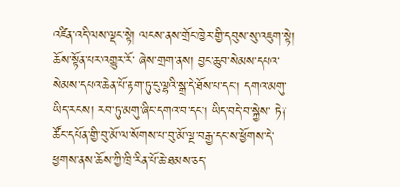འཛིན་འདི་ལས་ལྡང་སྟེ། ལངས་ནས་གྲོང་ཁྱེར་གྱི་དབུས་སུ་འཇུག་སྟེ། ཆོས་སྟོན་པར་འགྱུར་རོ་ ཞེས་གྲག་ནས། བྱང་ཆུབ་སེམས་དཔའ་སེམས་དཔའ་ཆེན་པོ་རྟག་ཏུ་ངུ་ལྷའི་སྒྲ་དེ་ཐོས་པ་དང། དགའ་མགུ་ཡིད་རངས། རབ་ཏུ་མགུ་ཞིང་དགའ་བ་དང། ཡིད་བདེ་བ་སྐྱེས་ ཏེ༑ ཚོང་དཔོན་གྱི་བུ་མོ་ལ་སོགས་པ་བུ་མོ་ལྔ་བརྒྱ་དང་ས་ཕྱོགས་དེ་ཕྱགས་ནས་ཆོས་ཀྱི་ཁྲི་རིན་པོ་ཆེ་ཐམས་ཅད་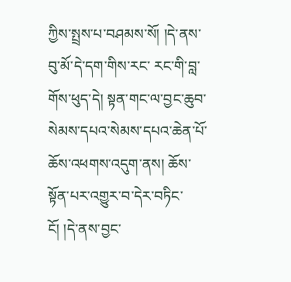ཀྱིས་སྤྲས་པ་བཤམས་སོ། །དེ་ནས་བུ་མོ་དེ་དག་གིས་རང་ རང་གི་བླ་གོས་ཕུད་དེ། སྟན་གང་ལ་བྱང་ཆུབ་སེམས་དཔའ་སེམས་དཔའ་ཆེན་པོ་ཆོས་འཕགས་འདུག་ནས། ཆོས་སྟོན་པར་འགྱུར་བ་དེར་བཏིང་ངོ། །དེ་ནས་བྱང་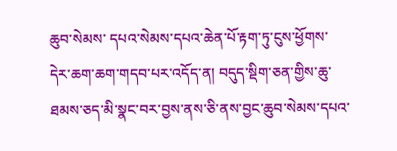ཆུབ་སེམས་ དཔའ་སེམས་དཔའ་ཆེན་པོ་རྟག་ཏུ་ངུས་ཕྱོགས་དེར་ཆག་ཆག་གདབ་པར་འདོད་ན། བདུད་སྡིག་ཅན་གྱིས་ཆུ་ཐམས་ཅད་མི་སྣང་བར་བྱས་ནས་ཅི་ནས་བྱང་ཆུབ་སེམས་དཔའ་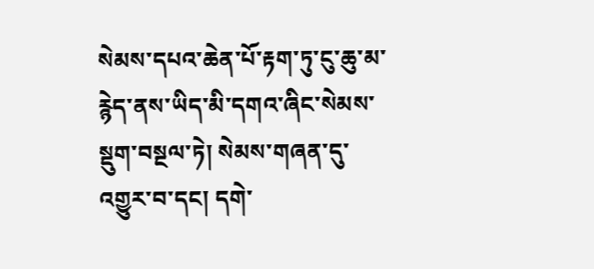སེམས་དཔའ་ཆེན་པོ་རྟག་ཏུ་ངུ་ཆུ་མ་རྙེད་ནས་ཡིད་མི་དགའ་ཞིང་སེམས་སྡུག་བསྔལ་ཏེ། སེམས་གཞན་དུ་འགྱུར་བ་དང། དགེ་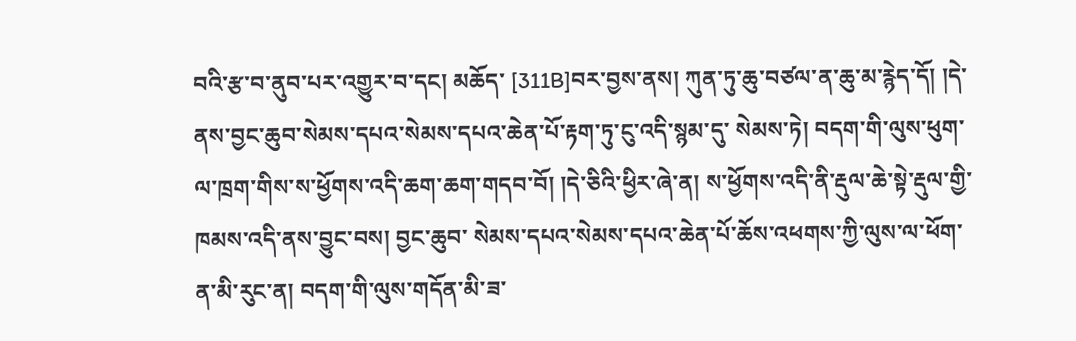བའི་རྩ་བ་ནུབ་པར་འགྱུར་བ་དང། མཆོད་ [311B]བར་བྱས་ནས། ཀུན་ཏུ་ཆུ་བཙལ་ན་ཆུ་མ་རྙེད་དོ། །དེ་ནས་བྱང་ཆུབ་སེམས་དཔའ་སེམས་དཔའ་ཆེན་པོ་རྟག་ཏུ་ངུ་འདི་སྙམ་དུ་ སེམས་ཏེ། བདག་གི་ལུས་ཕུག་ལ་ཁྲག་གིས་ས་ཕྱོགས་འདི་ཆག་ཆག་གདབ་བོ། །དེ་ཅིའི་ཕྱིར་ཞེ་ན། ས་ཕྱོགས་འདི་ནི་རྡུལ་ཆེ་སྟེ་རྡུལ་གྱི་ཁམས་འདི་ནས་བྱུང་བས། བྱང་ཆུབ་ སེམས་དཔའ་སེམས་དཔའ་ཆེན་པོ་ཆོས་འཕགས་ཀྱི་ལུས་ལ་ཕོག་ན་མི་རུང་ན། བདག་གི་ལུས་གདོན་མི་ཟ་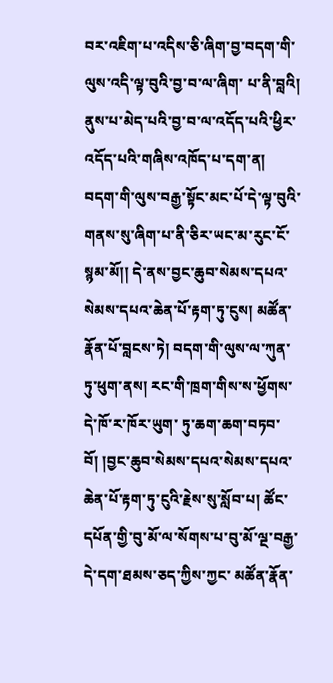བར་འཇིག་པ་འདིས་ཅི་ཞིག་བྱ་བདག་གི་ལུས་འདི་ལྟ་བུའི་བྱ་བ་ལ་ཞིག་ པ་ནི་བླའི། ནུས་པ་མེད་པའི་བྱ་བ་ལ་འདོད་པའི་ཕྱིར་འདོད་པའི་གཞིས་འཁོད་པ་དག་ན། བདག་གི་ལུས་བརྒྱ་སྟོང་མང་པོ་དེ་ལྟ་བུའི་གནས་སུ་ཞིག་པ་ནི་ཅིར་ཡང་མ་རུང་ངོ་སྙམ་མོ།། དེ་ནས་བྱང་ཆུབ་སེམས་དཔའ་སེམས་དཔའ་ཆེན་པོ་རྟག་ཏུ་ངུས། མཚོན་རྣོན་པོ་བླངས་ཏེ། བདག་གི་ལུས་ལ་ཀུན་ཏུ་ཕུག་ནས། རང་གི་ཁྲག་གིས་ས་ཕྱོགས་དེ་ཁོ་ར་ཁོར་ཡུག་ ཏུ་ཆག་ཆག་བཏབ་བོ། །བྱང་ཆུབ་སེམས་དཔའ་སེམས་དཔའ་ཆེན་པོ་རྟག་ཏུ་ངུའི་རྗེས་སུ་སློབ་པ། ཚོང་དཔོན་གྱི་བུ་མོ་ལ་སོགས་པ་བུ་མོ་ལྔ་བརྒྱ་དེ་དག་ཐམས་ཅད་ཀྱིས་ཀྱང་ མཚོན་རྣོན་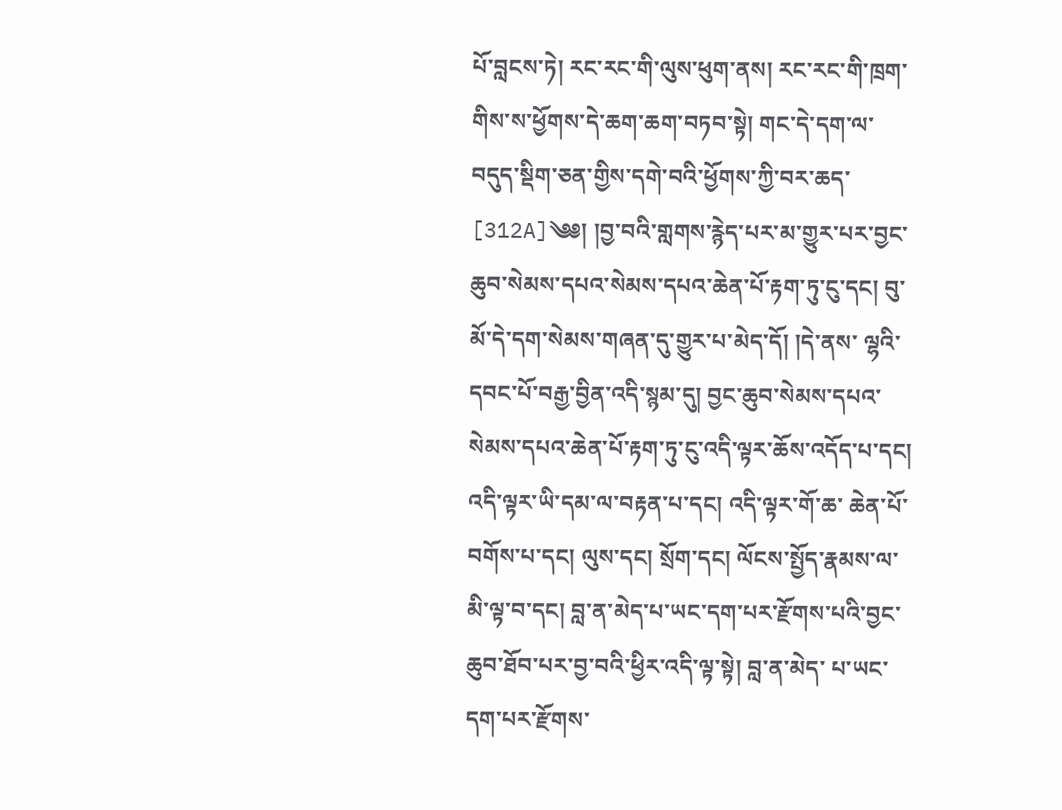པོ་བླངས་ཏེ། རང་རང་གི་ལུས་ཕུག་ནས། རང་རང་གི་ཁྲག་གིས་ས་ཕྱོགས་དེ་ཆག་ཆག་བཏབ་སྟེ། གང་དེ་དག་ལ་བདུད་སྡིག་ཅན་གྱིས་དགེ་བའི་ཕྱོགས་ཀྱི་བར་ཆད་ [312A]༄༅། །བྱ་བའི་གླགས་རྙེད་པར་མ་གྱུར་པར་བྱང་ཆུབ་སེམས་དཔའ་སེམས་དཔའ་ཆེན་པོ་རྟག་ཏུ་ངུ་དང། བུ་མོ་དེ་དག་སེམས་གཞན་དུ་གྱུར་པ་མེད་དོ། །དེ་ནས་ ལྷའི་དབང་པོ་བརྒྱ་བྱིན་འདི་སྙམ་དུ། བྱང་ཆུབ་སེམས་དཔའ་སེམས་དཔའ་ཆེན་པོ་རྟག་ཏུ་ངུ་འདི་ལྟར་ཆོས་འདོད་པ་དང། འདི་ལྟར་ཡི་དམ་ལ་བརྟན་པ་དང། འདི་ལྟར་གོ་ཆ་ ཆེན་པོ་བགོས་པ་དང། ལུས་དང། སྲོག་དང། ལོངས་སྤྱོད་རྣམས་ལ་མི་ལྟ་བ་དང། བླ་ན་མེད་པ་ཡང་དག་པར་རྫོགས་པའི་བྱང་ཆུབ་ཐོབ་པར་བྱ་བའི་ཕྱིར་འདི་ལྟ་སྟེ། བླ་ན་མེད་ པ་ཡང་དག་པར་རྫོགས་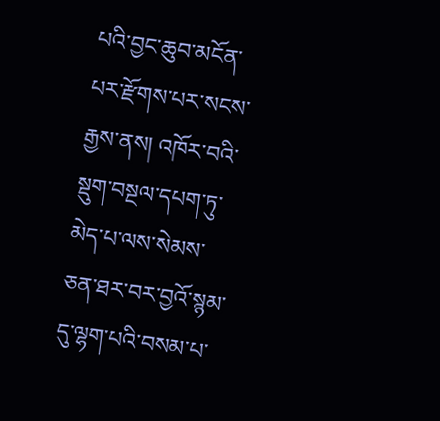པའི་བྱང་ཆུབ་མངོན་པར་རྫོགས་པར་སངས་རྒྱས་ནས། འཁོར་བའི་སྡུག་བསྔལ་དཔག་ཏུ་མེད་པ་ལས་སེམས་ཅན་ཐར་བར་བྱའོ་སྙམ་དུ་ལྷག་པའི་བསམ་པ་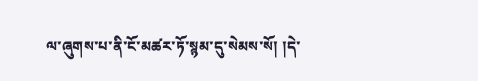ལ་ཞུགས་པ་ནི་ངོ་མཚར་ཏོ་སྙམ་དུ་སེམས་སོ། །དེ་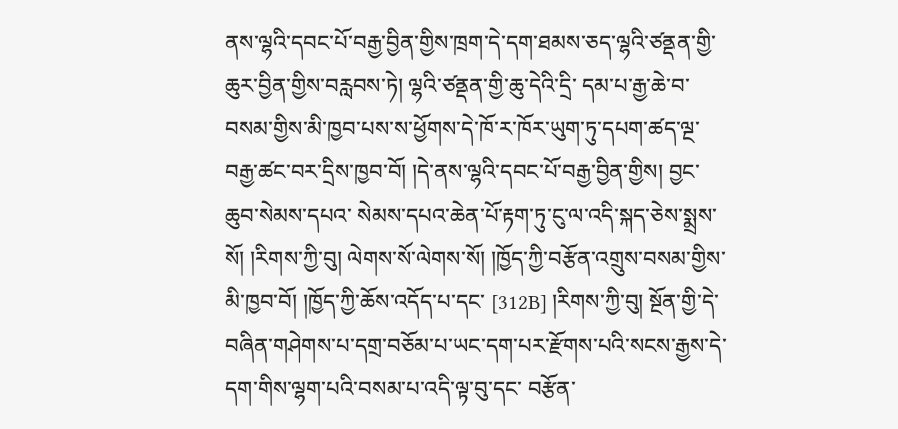ནས་ལྷའི་དབང་པོ་བརྒྱ་བྱིན་གྱིས་ཁྲག་དེ་དག་ཐམས་ཅད་ལྷའི་ཙནྡན་གྱི་ཆུར་བྱིན་གྱིས་བརླབས་ཏེ། ལྷའི་ཙནྡན་གྱི་ཆུ་དེའི་དྲི་ དམ་པ་རྒྱ་ཆེ་བ་བསམ་གྱིས་མི་ཁྱབ་པས་ས་ཕྱོགས་དེ་ཁོ་ར་ཁོར་ཡུག་ཏུ་དཔག་ཚད་ལྔ་བརྒྱ་ཚང་བར་དྲིས་ཁྱབ་བོ། །དེ་ནས་ལྷའི་དབང་པོ་བརྒྱ་བྱིན་གྱིས། བྱང་ཆུབ་སེམས་དཔའ་ སེམས་དཔའ་ཆེན་པོ་རྟག་ཏུ་ངུ་ལ་འདི་སྐད་ཅེས་སྨྲས་སོ། །རིགས་ཀྱི་བུ། ལེགས་སོ་ལེགས་སོ། །ཁྱོད་ཀྱི་བརྩོན་འགྲུས་བསམ་གྱིས་མི་ཁྱབ་བོ། །ཁྱོད་ཀྱི་ཆོས་འདོད་པ་དང་ [312B] །རིགས་ཀྱི་བུ། སྔོན་གྱི་དེ་བཞིན་གཤེགས་པ་དགྲ་བཅོམ་པ་ཡང་དག་པར་རྫོགས་པའི་སངས་རྒྱས་དེ་དག་གིས་ལྷག་པའི་བསམ་པ་འདི་ལྟ་བུ་དང་ བརྩོན་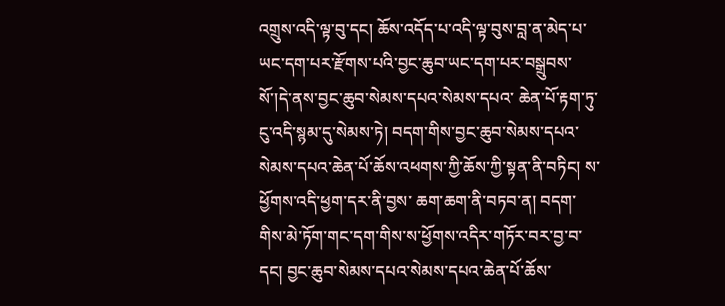འགྲུས་འདི་ལྟ་བུ་དང། ཆོས་འདོད་པ་འདི་ལྟ་བུས་བླ་ན་མེད་པ་ཡང་དག་པར་རྫོགས་པའི་བྱང་ཆུབ་ཡང་དག་པར་བསྒྲུབས་སོ་།དེ་ནས་བྱང་ཆུབ་སེམས་དཔའ་སེམས་དཔའ་ ཆེན་པོ་རྟག་ཏུ་ངུ་འདི་སྙམ་དུ་སེམས་ཏེ། བདག་གིས་བྱང་ཆུབ་སེམས་དཔའ་སེམས་དཔའ་ཆེན་པོ་ཆོས་འཕགས་ཀྱི་ཆོས་ཀྱི་སྟན་ནི་བཏིང། ས་ཕྱོགས་འདི་ཕྱག་དར་ནི་བྱས་ ཆག་ཆག་ནི་བཏབ་ན། བདག་གིས་མེ་ཏོག་གང་དག་གིས་ས་ཕྱོགས་འདིར་གཏོར་བར་བྱ་བ་དང། བྱང་ཆུབ་སེམས་དཔའ་སེམས་དཔའ་ཆེན་པོ་ཆོས་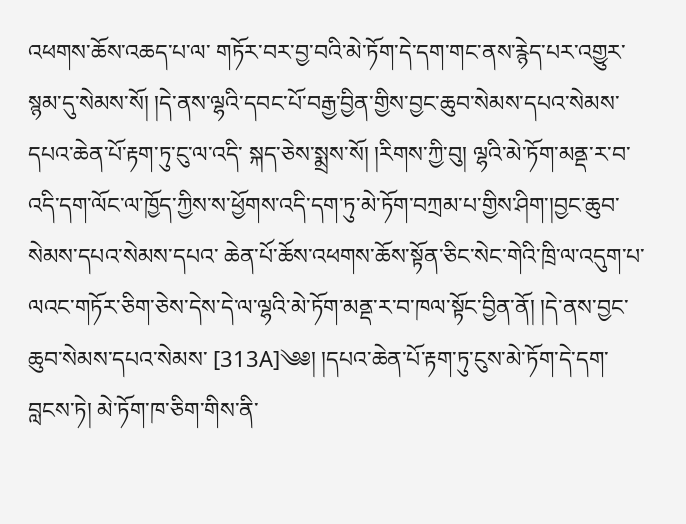འཕགས་ཆོས་འཆད་པ་ལ་ གཏོར་བར་བྱ་བའི་མེ་ཏོག་དེ་དག་གང་ནས་རྙེད་པར་འགྱུར་སྙམ་དུ་སེམས་སོ། །དེ་ནས་ལྷའི་དབང་པོ་བརྒྱ་བྱིན་གྱིས་བྱང་ཆུབ་སེམས་དཔའ་སེམས་དཔའ་ཆེན་པོ་རྟག་ཏུ་ངུ་ལ་འདི་ སྐད་ཅེས་སྨྲས་སོ། །རིགས་ཀྱི་བུ། ལྷའི་མེ་ཏོག་མནྡ་ར་བ་འདི་དག་ལོང་ལ་ཁྱོད་ཀྱིས་ས་ཕྱོགས་འདི་དག་ཏུ་མེ་ཏོག་བཀྲམ་པ་གྱིས་ཤིག་།བྱང་ཆུབ་སེམས་དཔའ་སེམས་དཔའ་ ཆེན་པོ་ཆོས་འཕགས་ཆོས་སྟོན་ཅིང་སེང་གེའི་ཁྲི་ལ་འདུག་པ་ལའང་གཏོར་ཅིག་ཅེས་དེས་དེ་ལ་ལྷའི་མེ་ཏོག་མནྡ་ར་བ་ཁལ་སྟོང་བྱིན་ནོ། །དེ་ནས་བྱང་ཆུབ་སེམས་དཔའ་སེམས་ [313A]༄༅། །དཔའ་ཆེན་པོ་རྟག་ཏུ་ངུས་མེ་ཏོག་དེ་དག་བླངས་ཏེ། མེ་ཏོག་ཁ་ཅིག་གིས་ནི་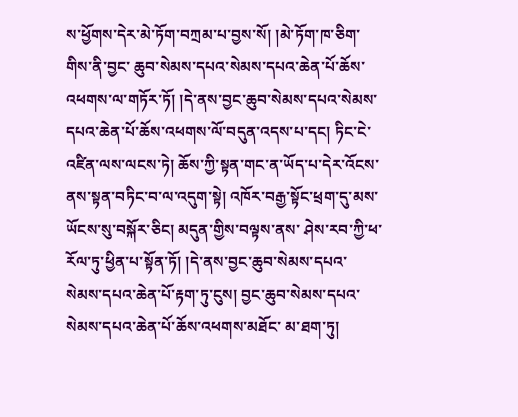ས་ཕྱོགས་དེར་མེ་ཏོག་བཀྲམ་པ་བྱས་སོ། །མེ་ཏོག་ཁ་ཅིག་གིས་ནི་བྱང་ ཆུབ་སེམས་དཔའ་སེམས་དཔའ་ཆེན་པོ་ཆོས་འཕགས་ལ་གཏོར་ཏོ། །དེ་ནས་བྱང་ཆུབ་སེམས་དཔའ་སེམས་དཔའ་ཆེན་པོ་ཆོས་འཕགས་ལོ་བདུན་འདས་པ་དང། ཏིང་ངེ་ འཛིན་ལས་ལངས་ཏེ། ཆོས་ཀྱི་སྟན་གང་ན་ཡོད་པ་དེར་འོངས་ནས་སྟན་བཏིང་བ་ལ་འདུག་སྟེ། འཁོར་བརྒྱ་སྟོང་ཕྲག་དུ་མས་ཡོངས་སུ་བསྐོར་ཅིང། མདུན་གྱིས་བལྟས་ནས་ ཤེས་རབ་ཀྱི་ཕ་རོལ་ཏུ་ཕྱིན་པ་སྟོན་ཏོ། །དེ་ནས་བྱང་ཆུབ་སེམས་དཔའ་སེམས་དཔའ་ཆེན་པོ་རྟག་ཏུ་ངུས། བྱང་ཆུབ་སེམས་དཔའ་སེམས་དཔའ་ཆེན་པོ་ཆོས་འཕགས་མཐོང་ མ་ཐག་ཏུ།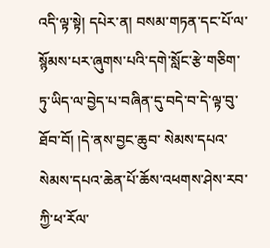འདི་ལྟ་སྟེ། དཔེར་ན། བསམ་གཏན་དང་པོ་ལ་སྙོམས་པར་ཞུགས་པའི་དགེ་སློང་རྩེ་གཅིག་ཏུ་ཡིད་ལ་བྱེད་པ་བཞིན་དུ་བདེ་བ་དེ་ལྟ་བུ་ཐོབ་བོ། །དེ་ནས་བྱང་ཆུབ་ སེམས་དཔའ་སེམས་དཔའ་ཆེན་པོ་ཆོས་འཕགས་ཤེས་རབ་ཀྱི་ཕ་རོལ་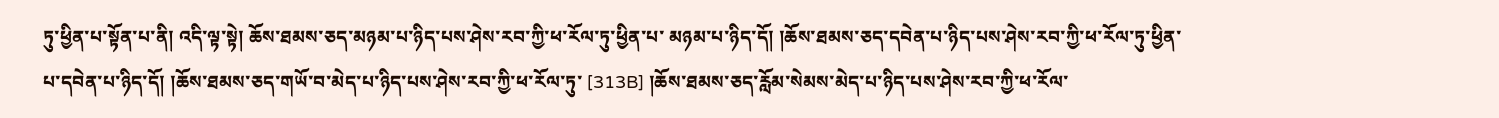ཏུ་ཕྱིན་པ་སྟོན་པ་ནི། འདི་ལྟ་སྟེ། ཆོས་ཐམས་ཅད་མཉམ་པ་ཉིད་པས་ཤེས་རབ་ཀྱི་ཕ་རོལ་ཏུ་ཕྱིན་པ་ མཉམ་པ་ཉིད་དོ། །ཆོས་ཐམས་ཅད་དབེན་པ་ཉིད་པས་ཤེས་རབ་ཀྱི་ཕ་རོལ་ཏུ་ཕྱིན་པ་དབེན་པ་ཉིད་དོ། །ཆོས་ཐམས་ཅད་གཡོ་བ་མེད་པ་ཉིད་པས་ཤེས་རབ་ཀྱི་ཕ་རོལ་ཏུ་ [313B] །ཆོས་ཐམས་ཅད་རློམ་སེམས་མེད་པ་ཉིད་པས་ཤེས་རབ་ཀྱི་ཕ་རོལ་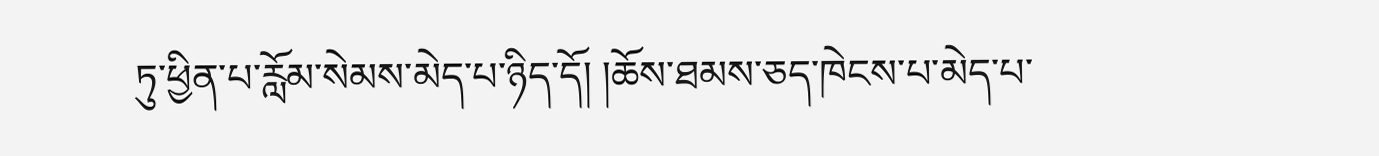ཏུ་ཕྱིན་པ་རློམ་སེམས་མེད་པ་ཉིད་དོ། །ཆོས་ཐམས་ཅད་ཁེངས་པ་མེད་པ་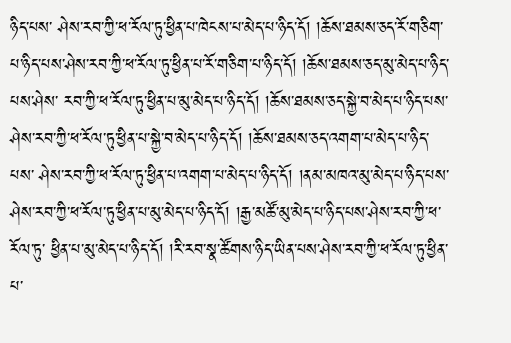ཉིད་པས་ ཤེས་རབ་ཀྱི་ཕ་རོལ་ཏུ་ཕྱིན་པ་ཁེངས་པ་མེད་པ་ཉིད་དོ། །ཆོས་ཐམས་ཅད་རོ་གཅིག་པ་ཉིད་པས་ཤེས་རབ་ཀྱི་ཕ་རོལ་ཏུ་ཕྱིན་པ་རོ་གཅིག་པ་ཉིད་དོ། །ཆོས་ཐམས་ཅད་མུ་མེད་པ་ཉིད་པས་ཤེས་ རབ་ཀྱི་ཕ་རོལ་ཏུ་ཕྱིན་པ་མུ་མེད་པ་ཉིད་དོ། །ཆོས་ཐམས་ཅད་སྐྱེ་བ་མེད་པ་ཉིད་པས་ཤེས་རབ་ཀྱི་ཕ་རོལ་ཏུ་ཕྱིན་པ་སྐྱེ་བ་མེད་པ་ཉིད་དོ། །ཆོས་ཐམས་ཅད་འགག་པ་མེད་པ་ཉིད་པས་ ཤེས་རབ་ཀྱི་ཕ་རོལ་ཏུ་ཕྱིན་པ་འགག་པ་མེད་པ་ཉིད་དོ། །ནམ་མཁའ་མུ་མེད་པ་ཉིད་པས་ཤེས་རབ་ཀྱི་ཕ་རོལ་ཏུ་ཕྱིན་པ་མུ་མེད་པ་ཉིད་དོ། །རྒྱ་མཚོ་མུ་མེད་པ་ཉིད་པས་ཤེས་རབ་ཀྱི་ཕ་རོལ་ཏུ་ ཕྱིན་པ་མུ་མེད་པ་ཉིད་དོ། །རི་རབ་སྣ་ཚོགས་ཉིད་ཡིན་པས་ཤེས་རབ་ཀྱི་ཕ་རོལ་ཏུ་ཕྱིན་པ་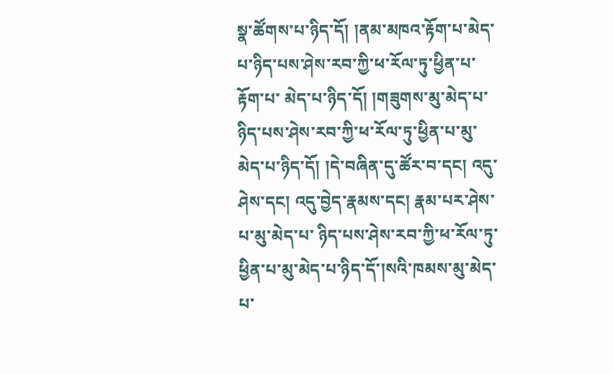སྣ་ཚོགས་པ་ཉིད་དོ། །ནམ་མཁའ་རྟོག་པ་མེད་པ་ཉིད་པས་ཤེས་རབ་ཀྱི་ཕ་རོལ་ཏུ་ཕྱིན་པ་རྟོག་པ་ མེད་པ་ཉིད་དོ། །གཟུགས་མུ་མེད་པ་ཉིད་པས་ཤེས་རབ་ཀྱི་ཕ་རོལ་ཏུ་ཕྱིན་པ་མུ་མེད་པ་ཉིད་དོ། །དེ་བཞིན་དུ་ཚོར་བ་དང། འདུ་ཤེས་དང། འདུ་བྱེད་རྣམས་དང། རྣམ་པར་ཤེས་པ་མུ་མེད་པ་ ཉིད་པས་ཤེས་རབ་ཀྱི་ཕ་རོལ་ཏུ་ཕྱིན་པ་མུ་མེད་པ་ཉིད་དོ་།སའི་ཁམས་མུ་མེད་པ་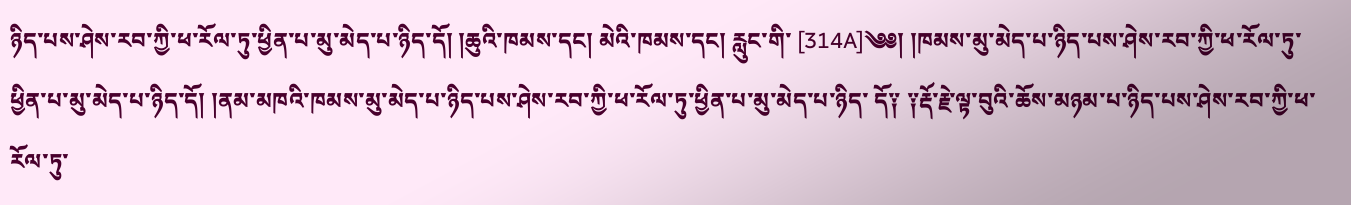ཉིད་པས་ཤེས་རབ་ཀྱི་ཕ་རོལ་ཏུ་ཕྱིན་པ་མུ་མེད་པ་ཉིད་དོ། །ཆུའི་ཁམས་དང། མེའི་ཁམས་དང། རླུང་གི་ [314A]༄༅། །ཁམས་མུ་མེད་པ་ཉིད་པས་ཤེས་རབ་ཀྱི་ཕ་རོལ་ཏུ་ཕྱིན་པ་མུ་མེད་པ་ཉིད་དོ། །ནམ་མཁའི་ཁམས་མུ་མེད་པ་ཉིད་པས་ཤེས་རབ་ཀྱི་ཕ་རོལ་ཏུ་ཕྱིན་པ་མུ་མེད་པ་ཉིད་ དོ༑ ༑རྡོ་རྗེ་ལྟ་བུའི་ཆོས་མཉམ་པ་ཉིད་པས་ཤེས་རབ་ཀྱི་ཕ་རོལ་ཏུ་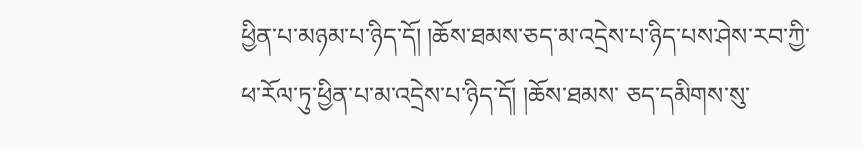ཕྱིན་པ་མཉམ་པ་ཉིད་དོ། །ཆོས་ཐམས་ཅད་མ་འདྲེས་པ་ཉིད་པས་ཤེས་རབ་ཀྱི་ཕ་རོལ་ཏུ་ཕྱིན་པ་མ་འདྲེས་པ་ཉིད་དོ། །ཆོས་ཐམས་ ཅད་དམིགས་སུ་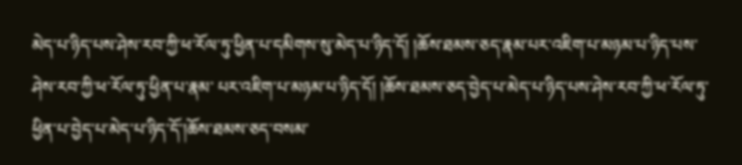མེད་པ་ཉིད་པས་ཤེས་རབ་ཀྱི་ཕ་རོལ་ཏུ་ཕྱིན་པ་དམིགས་སུ་མེད་པ་ཉིད་དོ། །ཆོས་ཐམས་ཅད་རྣམ་པར་འཇིག་པ་མཉམ་པ་ཉིད་པས་ཤེས་རབ་ཀྱི་ཕ་རོལ་ཏུ་ཕྱིན་པ་རྣམ་ པར་འཇིག་པ་མཉམ་པ་ཉིད་དོ། །ཆོས་ཐམས་ཅད་བྱེད་པ་མེད་པ་ཉིད་པས་ཤེས་རབ་ཀྱི་ཕ་རོལ་ཏུ་ཕྱིན་པ་བྱེད་པ་མེད་པ་ཉིད་དོ་།ཆོས་ཐམས་ཅད་བསམ་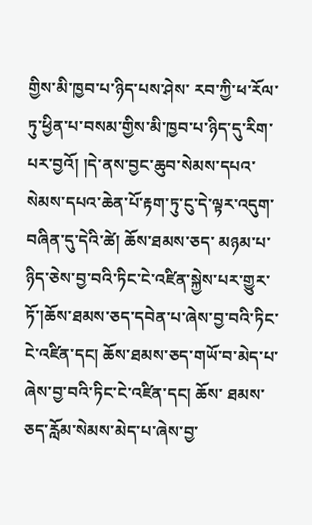གྱིས་མི་ཁྱབ་པ་ཉིད་པས་ཤེས་ རབ་ཀྱི་ཕ་རོལ་ཏུ་ཕྱིན་པ་བསམ་གྱིས་མི་ཁྱབ་པ་ཉིད་དུ་རིག་པར་བྱའོ། །དེ་ནས་བྱང་ཆུབ་སེམས་དཔའ་སེམས་དཔའ་ཆེན་པོ་རྟག་ཏུ་ངུ་དེ་ལྟར་འདུག་བཞིན་དུ་དེའི་ཚེ། ཆོས་ཐམས་ཅད་ མཉམ་པ་ཉིད་ཅེས་བྱ་བའི་ཏིང་ངེ་འཛིན་སྐྱེས་པར་གྱུར་ཏོ་།ཆོས་ཐམས་ཅད་དབེན་པ་ཞེས་བྱ་བའི་ཏིང་ངེ་འཛིན་དང། ཆོས་ཐམས་ཅད་གཡོ་བ་མེད་པ་ཞེས་བྱ་བའི་ཏིང་ངེ་འཛིན་དང། ཆོས་ ཐམས་ཅད་རློམ་སེམས་མེད་པ་ཞེས་བྱ་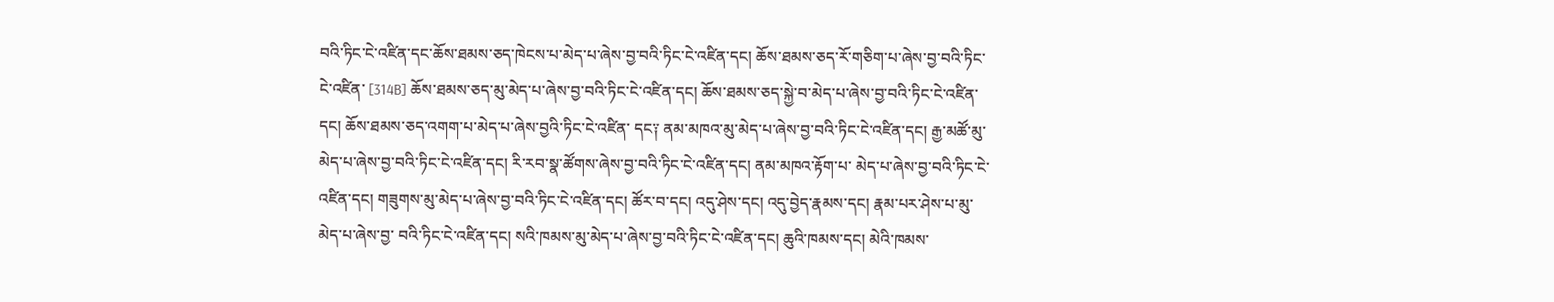བའི་ཏིང་ངེ་འཛིན་དང་ཆོས་ཐམས་ཅད་ཁེངས་པ་མེད་པ་ཞེས་བྱ་བའི་ཏིང་ངེ་འཛིན་དང། ཆོས་ཐམས་ཅད་རོ་གཅིག་པ་ཞེས་བྱ་བའི་ཏིང་ངེ་འཛིན་ [314B] ཆོས་ཐམས་ཅད་མུ་མེད་པ་ཞེས་བྱ་བའི་ཏིང་ངེ་འཛིན་དང། ཆོས་ཐམས་ཅད་སྐྱེ་བ་མེད་པ་ཞེས་བྱ་བའི་ཏིང་ངེ་འཛིན་དང། ཆོས་ཐམས་ཅད་འགག་པ་མེད་པ་ཞེས་བྱའི་ཏིང་ངེ་འཛིན་ དང༑ ནམ་མཁའ་མུ་མེད་པ་ཞེས་བྱ་བའི་ཏིང་ངེ་འཛིན་དང། རྒྱ་མཚོ་མུ་མེད་པ་ཞེས་བྱ་བའི་ཏིང་ངེ་འཛིན་དང། རི་རབ་སྣ་ཚོགས་ཞེས་བྱ་བའི་ཏིང་ངེ་འཛིན་དང། ནམ་མཁའ་རྟོག་པ་ མེད་པ་ཞེས་བྱ་བའི་ཏིང་ངེ་འཛིན་དང། གཟུགས་མུ་མེད་པ་ཞེས་བྱ་བའི་ཏིང་ངེ་འཛིན་དང། ཚོར་བ་དང། འདུ་ཤེས་དང། འདུ་བྱེད་རྣམས་དང། རྣམ་པར་ཤེས་པ་མུ་མེད་པ་ཞེས་བྱ་ བའི་ཏིང་ངེ་འཛིན་དང། སའི་ཁམས་མུ་མེད་པ་ཞེས་བྱ་བའི་ཏིང་ངེ་འཛིན་དང། ཆུའི་ཁམས་དང། མེའི་ཁམས་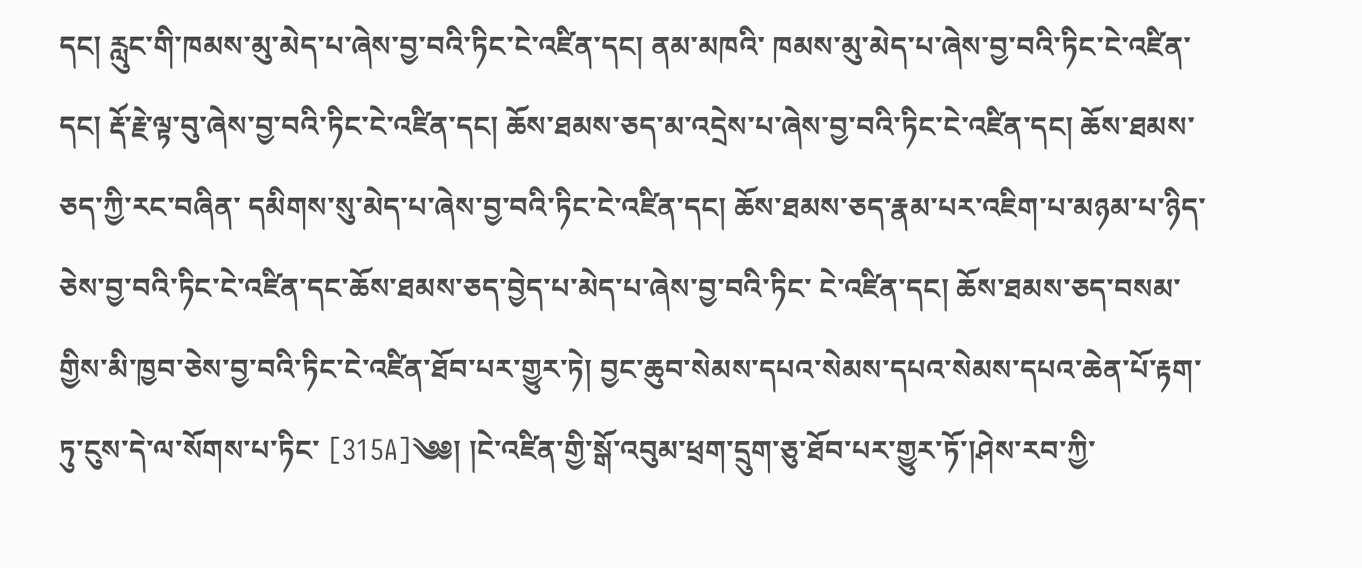དང། རླུང་གི་ཁམས་མུ་མེད་པ་ཞེས་བྱ་བའི་ཏིང་ངེ་འཛིན་དང། ནམ་མཁའི་ ཁམས་མུ་མེད་པ་ཞེས་བྱ་བའི་ཏིང་ངེ་འཛིན་དང། རྡོ་རྗེ་ལྟ་བུ་ཞེས་བྱ་བའི་ཏིང་ངེ་འཛིན་དང། ཆོས་ཐམས་ཅད་མ་འདྲེས་པ་ཞེས་བྱ་བའི་ཏིང་ངེ་འཛིན་དང། ཆོས་ཐམས་ཅད་ཀྱི་རང་བཞིན་ དམིགས་སུ་མེད་པ་ཞེས་བྱ་བའི་ཏིང་ངེ་འཛིན་དང། ཆོས་ཐམས་ཅད་རྣམ་པར་འཇིག་པ་མཉམ་པ་ཉིད་ཅེས་བྱ་བའི་ཏིང་ངེ་འཛིན་དང་ཆོས་ཐམས་ཅད་བྱེད་པ་མེད་པ་ཞེས་བྱ་བའི་ཏིང་ ངེ་འཛིན་དང། ཆོས་ཐམས་ཅད་བསམ་གྱིས་མི་ཁྱབ་ཅེས་བྱ་བའི་ཏིང་ངེ་འཛིན་ཐོབ་པར་གྱུར་ཏེ། བྱང་ཆུབ་སེམས་དཔའ་སེམས་དཔའ་སེམས་དཔའ་ཆེན་པོ་རྟག་ཏུ་ངུས་དེ་ལ་སོགས་པ་ཏིང་ [315A]༄༅། །ངེ་འཛིན་གྱི་སྒོ་འབུམ་ཕྲག་དྲུག་ཅུ་ཐོབ་པར་གྱུར་ཏོ་།ཤེས་རབ་ཀྱི་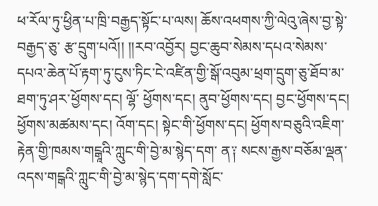ཕ་རོལ་ཏུ་ཕྱིན་པ་ཁྲི་བརྒྱད་སྟོང་པ་ལས། ཆོས་འཕགས་ཀྱི་ལེའུ་ཞེས་བྱ་སྟེ་བརྒྱད་ཅུ་ རྩ་དྲུག་པའོ།། །།རབ་འབྱོར། བྱང་ཆུབ་སེམས་དཔའ་སེམས་དཔའ་ཆེན་པོ་རྟག་ཏུ་ངུས་ཏིང་ངེ་འཛིན་གྱི་སྒོ་འབུམ་ཕྲག་དྲུག་ཅུ་ཐོབ་མ་ཐག་ཏུ་ཤར་ཕྱོགས་དང། ལྷོ་ ཕྱོགས་དང། ནུབ་ཕྱོགས་དང། བྱང་ཕྱོགས་དང། ཕྱོགས་མཚམས་དང། འོག་དང། སྟེང་གི་ཕྱོགས་དང། ཕྱོགས་བཅུའི་འཇིག་རྟེན་གྱི་ཁམས་གངྒཱའི་ཀླུང་གི་བྱེ་མ་སྙེད་དག་ ན༑ སངས་རྒྱས་བཅོམ་ལྡན་འདས་གངྒའི་ཀླུང་གི་བྱེ་མ་སྙེད་དག་དགེ་སློང་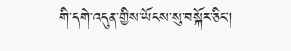གི་དགེ་འདུན་གྱིས་ཡོངས་སུ་བསྐོར་ཅིང།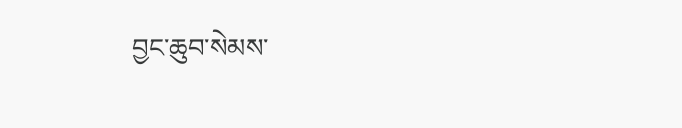བྱང་ཆུབ་སེམས་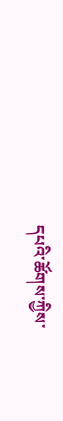དཔའི་ཚོགས་ཀྱིས་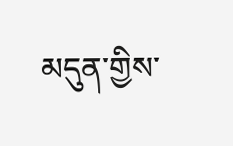མདུན་གྱིས་